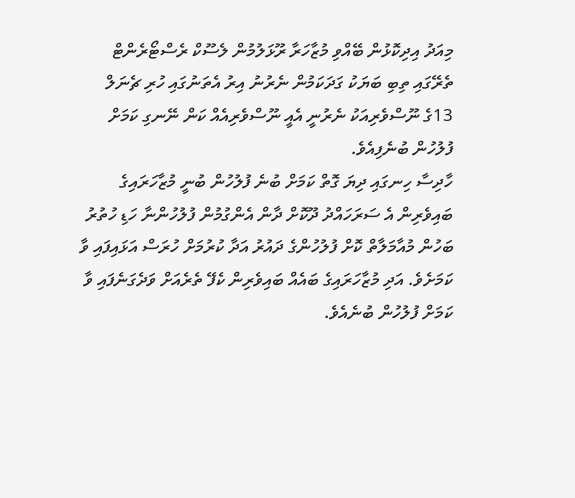މިއަދު އިދިކޮޅުން ބޭއްވި މުޒާހަރާ ރޫޅަލުމުން ލެސޫކް ރެސްޓޯރެންޓް ތެރޭގައި ތިބި ބަޔަކު ގަދަކަމުން ނެރުނު އިރު އެތަނުގައި ހުރި ޗެނަލް 13ގެ ނޫސްވެރިއަކު ނެރުނީ އެއީ ނޫސްވެރިއެއް ކަން ނޭނގި ކަމަށް ފުލުހުން ބުނެފިއެވެ.
ހާދިސާ ހިނގައި ދިޔަ ގޮތް ކަމަށް ބުނެ ފުލުހުން ބުނީ މުޒާހަރައިގެ ބައިވެރިން އެ ސަރަހައްދު ދޫކޮށް ދާން އެންގުމުން ފުލުހުންނާ ހަޑި ހުތުރު ބަހުން މުއާމަލާތް ކޮށް ފުލުހުންގެ ދައުރު އަދާ ކުރުމަށް ހުރަސް އަޅައިފައި ވާ ކަމަށެވެ. އަދި މުޒާހަރައިގެ ބައެއް ބައިވެރިން ކެފޭ ތެރެއަށް ވަދެގަނެފައި ވާ ކަމަށް ފުލުހުން ބުނެއެވެ.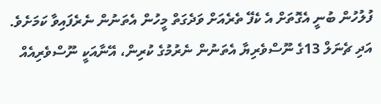ފުލުހުން ބުނީ އެގޮތަށް އެ ކެފޭ ތެރެއަށް ވަދެގަތް މީހުން އެތަނުން ނެރެފައިވާ ކަމަށެވެ. އަދި ޗެނަލް 13ގެ ނޫސްވެރިޔާ އެތަނުން ނެރުމުގެ ކުރިން، އޭނާއަކީ ނޫސްވެރިއެއް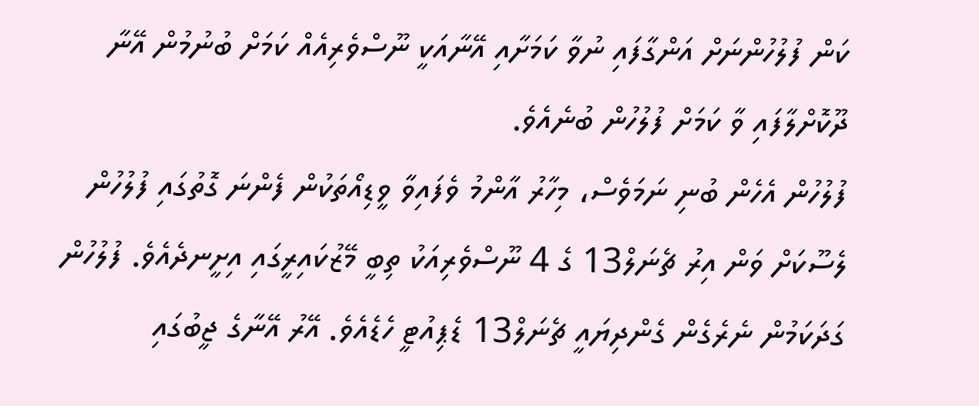ކަން ފުލުހުންނަށް އަންގާފައި ނުވާ ކަމަށާއި އޭނާއަކީ ނޫސްވެރިއެއް ކަމަށް ބުނުމުން އޭނާ ދޫކޮށްލާފައި ވާ ކަމަށް ފުލުހުން ބުނެއެވެ.
ފުލުހުން އެހެން ބުނި ނަމަވެސް، މިހާރު އާންމު ވެފައިވާ ވީޑިއޯތަކުން ފެންނަ ގޮތުގައި ފުލުހުން ލެސޫކަށް ވަން އިރު ޗެނަލް13 ގެ 4 ނޫސްވެރިއަކު ތިބީ މޭޒުކައިރީގައި އިށީނދެއެވެ. ފުލުހުން ގަދަކަމުން ނެރެގެން ގެންދިޔައީ ޗެނަލް13 ޑެޕިއުޓީ ހެޑެއެވެ. އޭރު އޭނާގެ ޖީބުގައި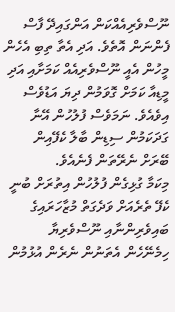ނޫސްވެރިއެއްކަން އަންގައިދޭ ފާސް ފެންނަން އޮތެވެ. އަދި އެތާ ތިބި އެހެން މީހުން އެއީ ނޫސްވެރިއެއް ކަމަށާއި އަދި މީޑިއާ ކަމަށް ގޮވަމުން ދިޔަ އަޑުވެސް އިވެއެވެ. ނަމަވެސް ފުލުހުން އޭނާ ގަދަކަމުން ސިޑިން ބާލާ ކެފޭއިން ބޭރަށް ނެރޭތަން ފެނެއެވެ.
މިކަމާ ގުޅިގެން ފުލުހުން އިތުރަށް ބުނީ ކެފޭ ތެރެއަށް ވަދެގަތް މުޒާހަރައިގެ ބައިވެރިންނާއި ނޫސްވެރިޔާ ހިމެނޭހެން އެތަނުން ނެރެން އުޅުމުން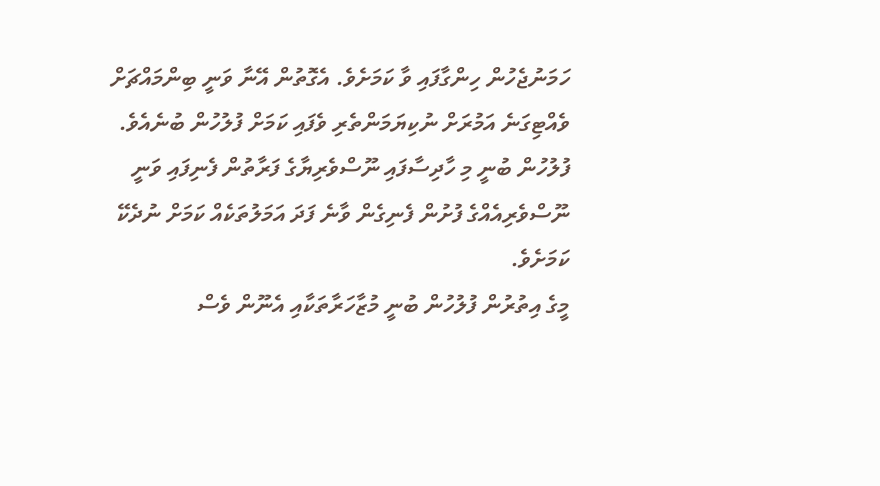ހަމަނުޖެހުން ހިންގާފައި ވާ ކަމަށެވެ. އެގޮތުން އޭނާ ވަނީ ބިންމައްޗަށް ވެއްޓިގަނެ އަމުރަށް ނުކިޔަމަންތެރި ވެފައި ކަމަށް ފުލުހުން ބުނެއެވެ. ފުލުހުން ބުނީ މި ހާދިސާފައި ނޫސްވެރިޔާގެ ފަރާތުން ފެނިފައި ވަނީ ނޫސްވެރިއެއްގެ ފުށުން ފެނިގެން ވާނެ ފަދަ އަމަލުތަކެއް ކަމަށް ނުދެކޭ ކަމަށެވެ.
މީގެ އިތުރުން ފުލުހުން ބުނީ މުޒާހަރާތަކާއި އެނޫން ވެސް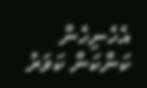އެހެނިހެން ކަންކަން ކަވަރު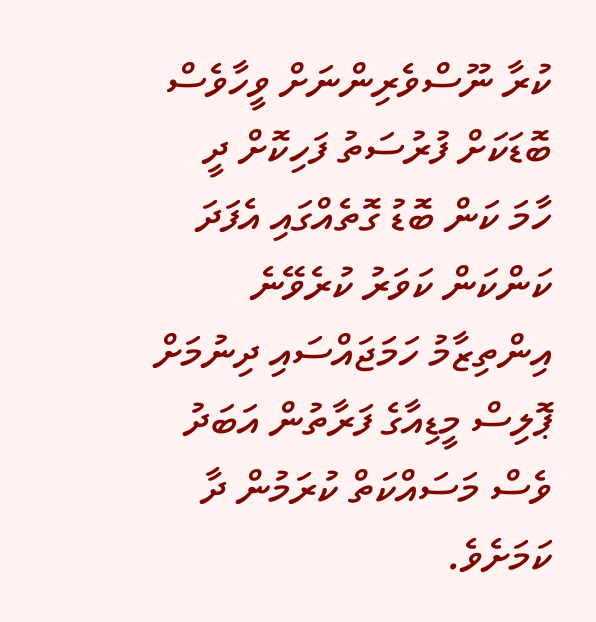ކުރާ ނޫސްވެރިންނަށް ވީހާވެސް ބޮޑަކަށް ފުރުސަތު ފަހިކޮށް ދީ ހާމަ ކަން ބޮޑު ގޮތެއްގައި އެފަދަ ކަންކަން ކަވަރު ކުރެވޭނެ އިންތިޒާމު ހަމަޖައްސައި ދިނުމަށް ޕޮލިސް މީޑިއާގެ ފަރާތުން އަބަދު ވެސް މަސައްކަތް ކުރަމުން ދާ ކަމަށެވެ.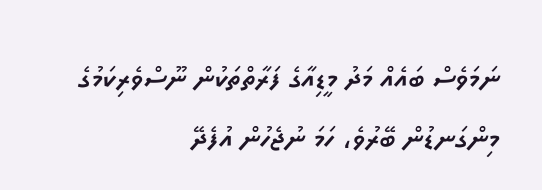ނަމަވެސް ބައެއް މަދު މީޑިއާގެ ފަރާތްތަކުން ނޫސްވެރިކަމުގެ މިންގަނޑުން ބޭރުވެ، ހަމަ ނުޖެހުން އުފެދޭ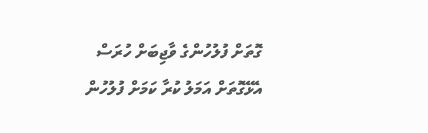ގޮތަށް ފުލުހުންގެ ވާޖިބަށް ހުރަސް އެޅޭގޮތަށް އަމަލު ކުރާ ކަމަށް ފުލުހުން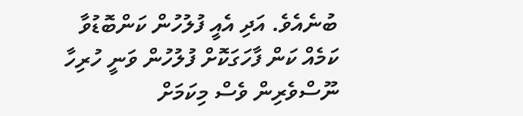ބުނެއެވެ. އަދި އެއީ ފުލުހުން ކަންބޮޑުވާ ކަމެއް ކަން ފާހަގަކޮށް ފުލުހުން ވަނީ ހުރިހާ ނޫސްވެރިން ވެސް މިކަމަށް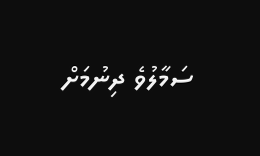ސަމާލުވެ ދިނުމަށް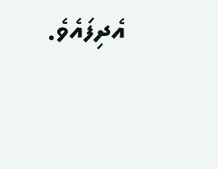އެދިފައެވެ.